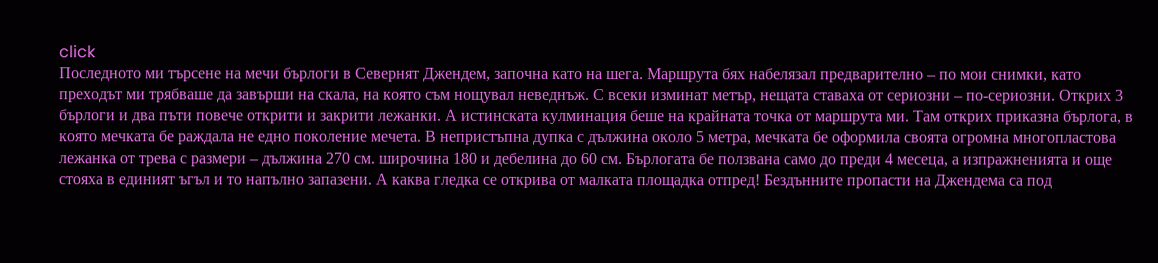click
Последното ми търсене на мечи бърлоги в Севернят Джендем, започна като на шега. Маршрута бях набелязал предварително – по мои снимки, като преходът ми трябваше да завърши на скала, на която съм нощувал неведнъж. С всеки изминат метър, нещата ставаха от сериозни – по-сериозни. Открих 3 бърлоги и два пъти повече открити и закрити лежанки. А истинската кулминация беше на крайната точка от маршрута ми. Там открих приказна бърлога, в която мечката бе раждала не едно поколение мечета. В непристъпна дупка с дължина около 5 метра, мечката бе оформила своята огромна многопластова лежанка от трева с размери – дължина 270 см. широчина 180 и дебелина до 60 см. Бърлогата бе ползвана само до преди 4 месеца, а изпражненията и още стояха в единият ъгъл и то напълно запазени. А каква гледка се открива от малката площадка отпред! Бездънните пропасти на Джендема са под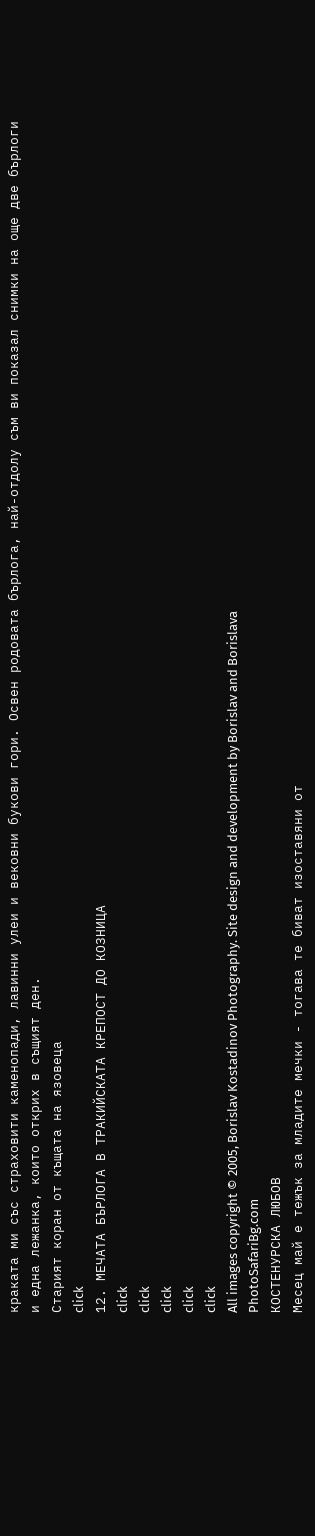краката ми със страховити каменопади, лавинни улеи и вековни букови гори. Освен родовата бърлога, най-отдолу съм ви показал снимки на още две бърлоги и една лежанка, които открих в същият ден.
Старият коран от къщата на язовеца
click
12. МЕЧАТА БЪРЛОГА В ТРАКИЙСКАТА КРЕПОСТ ДО КОЗНИЦА
click
click
click
click
click
All images copyright © 2005, Borislav Kostadinov Photography. Site design and development by Borislav and Borislava
PhotoSafariBg.com
КОСТЕНУРСКА ЛЮБОВ
Месец май е тежък за младите мечки - тогава те биват изоставяни от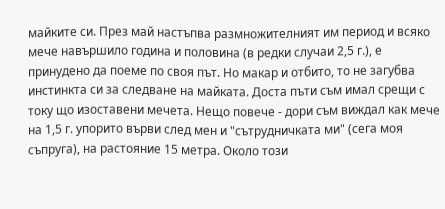майките си. През май настъпва размножителният им период и всяко мече навършило година и половина (в редки случаи 2,5 г.), е принудено да поеме по своя път. Но макар и отбито, то не загубва инстинкта си за следване на майката. Доста пъти съм имал срещи с току що изоставени мечета. Нещо повече - дори съм виждал как мече на 1,5 г. упорито върви след мен и "сътрудничката ми" (сега моя съпруга), на растояние 15 метра. Около този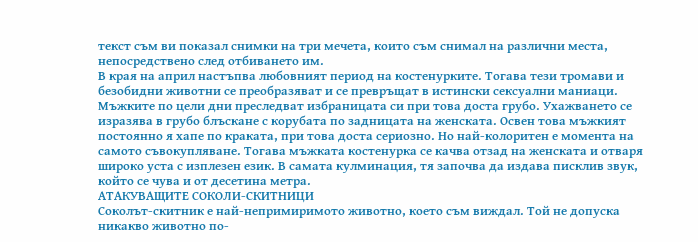текст съм ви показал снимки на три мечета, които съм снимал на различни места, непосредствено след отбиването им.
В края на април настъпва любовният период на костенурките. Тогава тези тромави и безобидни животни се преобразяват и се превръщат в истински сексуални маниаци. Мъжките по цели дни преследват избраницата си при това доста грубо. Ухажването се изразява в грубо блъскане с корубата по задницата на женската. Освен това мъжкият постоянно я хапе по краката, при това доста сериозно. Но най-колоритен е момента на самото съвокупляване. Тогава мъжката костенурка се качва отзад на женската и отваря широко уста с изплезен език. В самата кулминация, тя започва да издава писклив звук, който се чува и от десетина метра.
АТАКУВАЩИТЕ СОКОЛИ-СКИТНИЦИ
Соколът-скитник е най-непримиримото животно, което съм виждал. Той не допуска никакво животно по-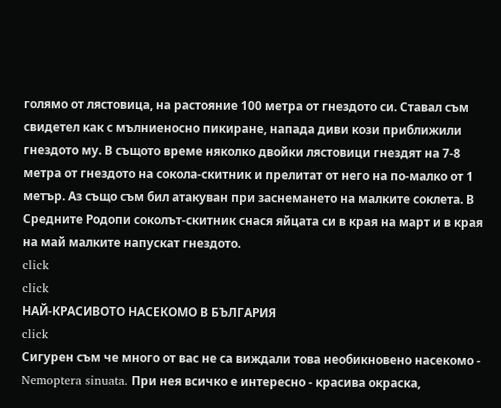голямо от лястовица, на растояние 100 метра от гнездото си. Ставал съм свидетел как с мълниеносно пикиране, напада диви кози приближили гнездото му. В същото време няколко двойки лястовици гнездят на 7-8 метра от гнездото на сокола-скитник и прелитат от него на по-малко от 1 метър. Аз също съм бил атакуван при заснемането на малките соклета. В Средните Родопи соколът-скитник снася яйцата си в края на март и в края на май малките напускат гнездото.
click
click
НАЙ-КРАСИВОТО НАСЕКОМО В БЪЛГАРИЯ
click
Сигурен съм че много от вас не са виждали това необикновено насекомо - Nemoptera sinuata. При нея всичко е интересно - красива окраска,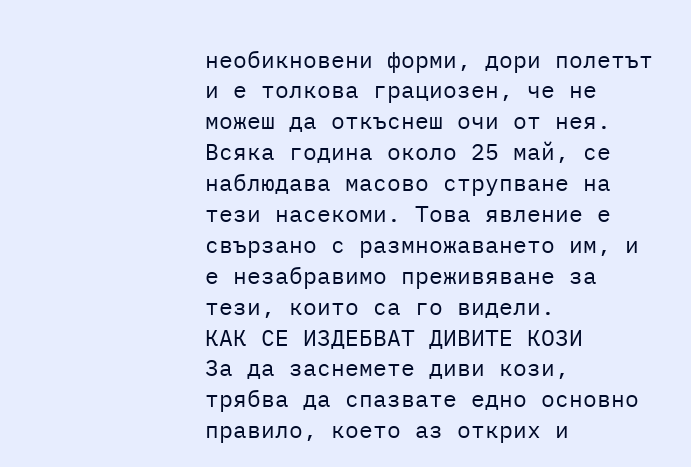необикновени форми, дори полетът и е толкова грациозен, че не можеш да откъснеш очи от нея. Всяка година около 25 май, се наблюдава масово струпване на тези насекоми. Това явление е свързано с размножаването им, и е незабравимо преживяване за тези, които са го видели.
КАК СЕ ИЗДЕБВАТ ДИВИТЕ КОЗИ
За да заснемете диви кози, трябва да спазвате едно основно правило, което аз открих и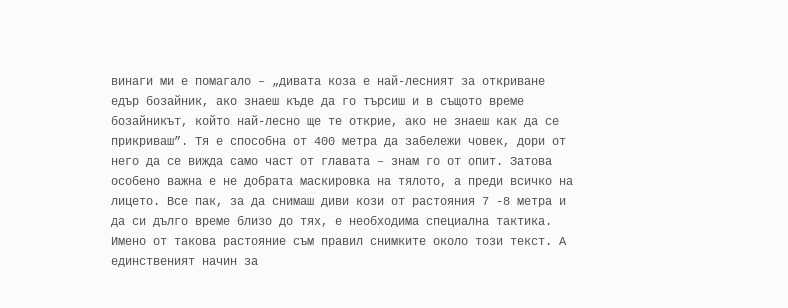винаги ми е помагало – „дивата коза е най-лесният за откриване едър бозайник, ако знаеш къде да го търсиш и в същото време бозайникът, който най-лесно ще те открие, ако не знаеш как да се прикриваш”. Тя е способна от 400 метра да забележи човек, дори от него да се вижда само част от главата – знам го от опит. Затова особено важна е не добрата маскировка на тялото, а преди всичко на лицето. Все пак, за да снимаш диви кози от растояния 7 -8 метра и да си дълго време близо до тях, е необходима специална тактика. Имено от такова растояние съм правил снимките около този текст. А единственият начин за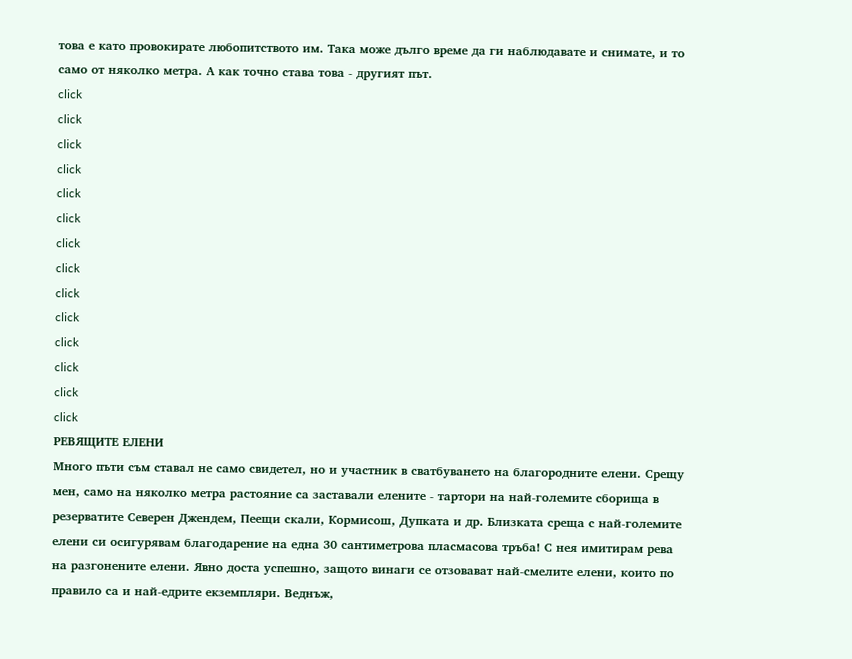това е като провокирате любопитството им. Така може дълго време да ги наблюдавате и снимате, и то само от няколко метра. А как точно става това - другият път.
click
click
click
click
click
click
click
click
click
click
click
click
click
click
РЕВЯЩИТЕ ЕЛЕНИ
Много пъти съм ставал не само свидетел, но и участник в сватбуването на благородните елени. Срещу мен, само на няколко метра растояние са заставали елените - тартори на най-големите сборища в резерватите Северен Джендем, Пеещи скали, Кормисош, Дупката и др. Близката среща с най-големите елени си осигурявам благодарение на една 30 сантиметрова пласмасова тръба! С нея имитирам рева на разгонените елени. Явно доста успешно, защото винаги се отзовават най-смелите елени, които по правило са и най-едрите екземпляри. Веднъж,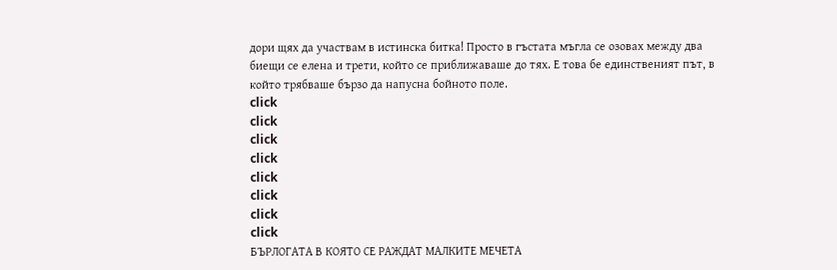дори щях да участвам в истинска битка! Просто в гъстата мъгла се озовах между два биещи се елена и трети, който се приближаваше до тях. Е това бе единственият път, в който трябваше бързо да напусна бойното поле.
click
click
click
click
click
click
click
click
БЪРЛОГАТА В КОЯТО СЕ РАЖДАТ МАЛКИТЕ МЕЧЕТА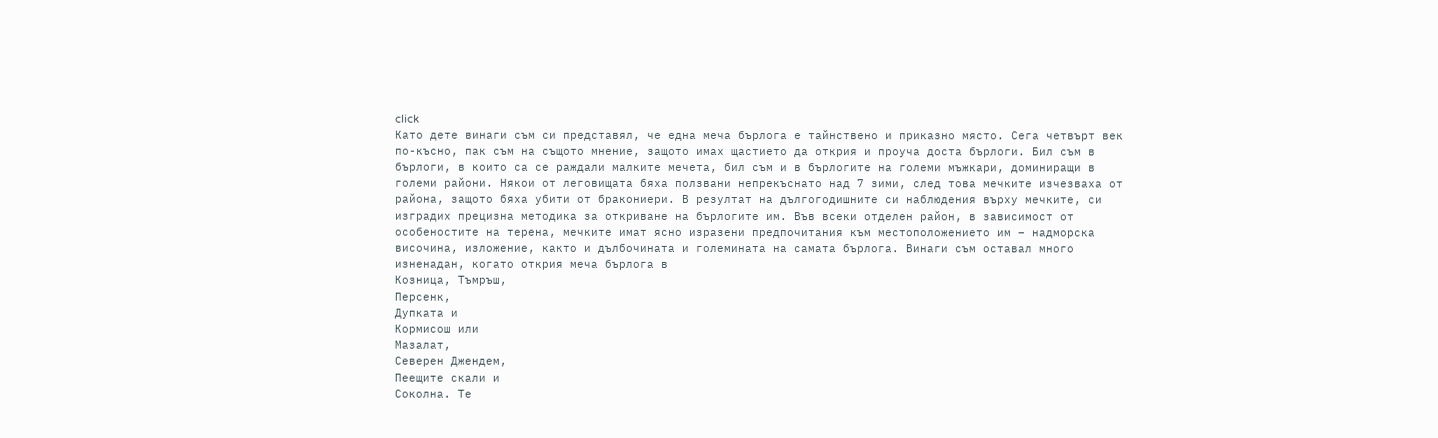click
Като дете винаги съм си представял, че една меча бърлога е тайнствено и приказно място. Сега четвърт век по-късно, пак съм на същото мнение, защото имах щастието да открия и проуча доста бърлоги. Бил съм в бърлоги, в които са се раждали малките мечета, бил съм и в бърлогите на големи мъжкари, доминиращи в големи райони. Някои от леговищата бяха ползвани непрекъснато над 7 зими, след това мечките изчезваха от района, защото бяха убити от бракониери. В резултат на дългогодишните си наблюдения върху мечките, си изградих прецизна методика за откриване на бърлогите им. Във всеки отделен район, в зависимост от особеностите на терена, мечките имат ясно изразени предпочитания към местоположението им – надморска височина, изложение, както и дълбочината и големината на самата бърлога. Винаги съм оставал много изненадан, когато открия меча бърлога в
Козница, Тъмръш,
Персенк,
Дупката и
Кормисош или
Мазалат,
Северен Джендем,
Пеещите скали и
Соколна. Те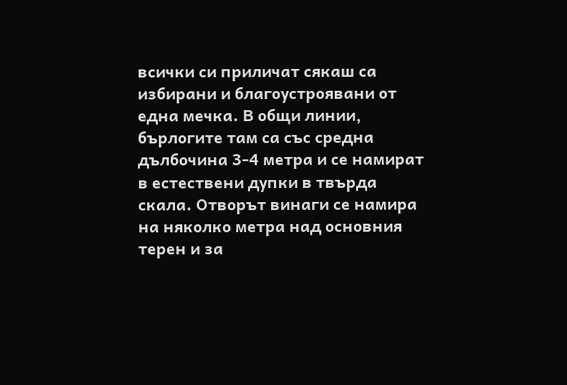всички си приличат сякаш са избирани и благоустроявани от една мечка. В общи линии, бърлогите там са със средна дълбочина 3-4 метра и се намират в естествени дупки в твърда скала. Отворът винаги се намира на няколко метра над основния терен и за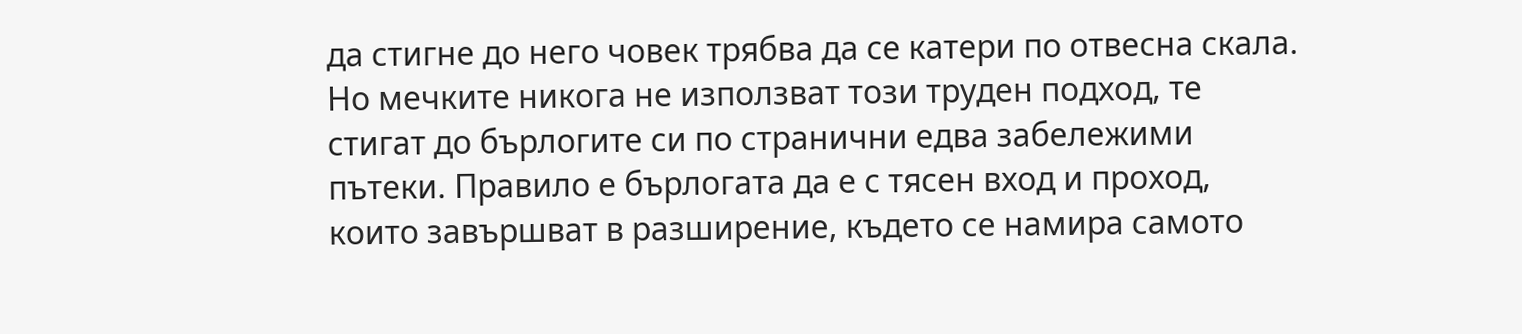да стигне до него човек трябва да се катери по отвесна скала. Но мечките никога не използват този труден подход, те стигат до бърлогите си по странични едва забележими пътеки. Правило е бърлогата да е с тясен вход и проход, които завършват в разширение, където се намира самото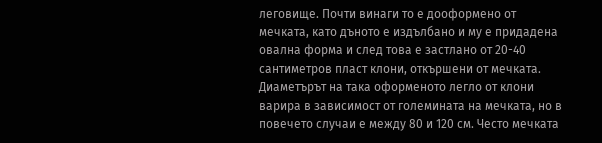леговище. Почти винаги то е дооформено от мечката, като дъното е издълбано и му е придадена овална форма и след това е застлано от 20-40 сантиметров пласт клони, откършени от мечката. Диаметърът на така оформеното легло от клони варира в зависимост от големината на мечката, но в повечето случаи е между 80 и 120 см. Често мечката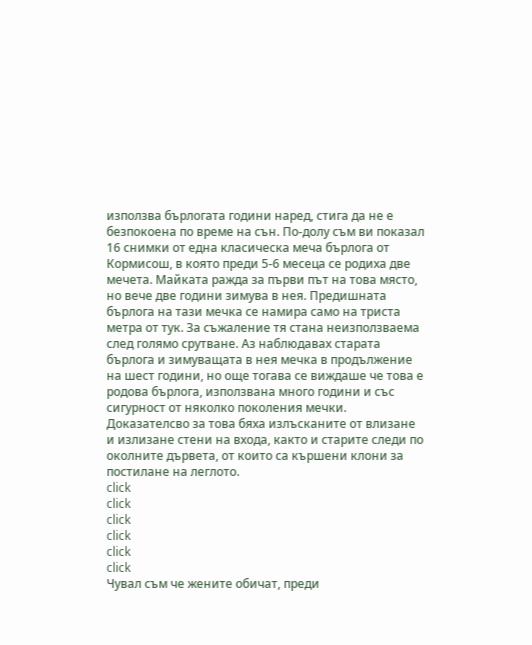използва бърлогата години наред, стига да не е безпокоена по време на сън. По-долу съм ви показал 16 снимки от една класическа меча бърлога от
Кормисош, в която преди 5-6 месеца се родиха две мечета. Майката ражда за първи път на това място, но вече две години зимува в нея. Предишната бърлога на тази мечка се намира само на триста метра от тук. За съжаление тя стана неизползваема след голямо срутване. Аз наблюдавах старата бърлога и зимуващата в нея мечка в продължение на шест години, но още тогава се виждаше че това е родова бърлога, използвана много години и със сигурност от няколко поколения мечки. Доказателсво за това бяха излъсканите от влизане и излизане стени на входа, както и старите следи по околните дървета, от които са кършени клони за постилане на леглото.
click
click
click
click
click
click
Чувал съм че жените обичат, преди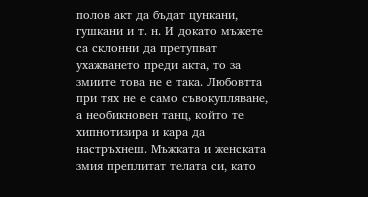полов акт да бъдат цункани, гушкани и т. н. И докато мъжете са склонни да претупват ухажването преди акта, то за змиите това не е така. Любовтта при тях не е само съвокупляване, а необикновен танц, който те хипнотизира и кара да настръхнеш. Мъжката и женската змия преплитат телата си, като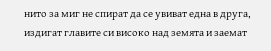нито за миг не спират да се увиват една в друга, издигат главите си високо над земята и заемат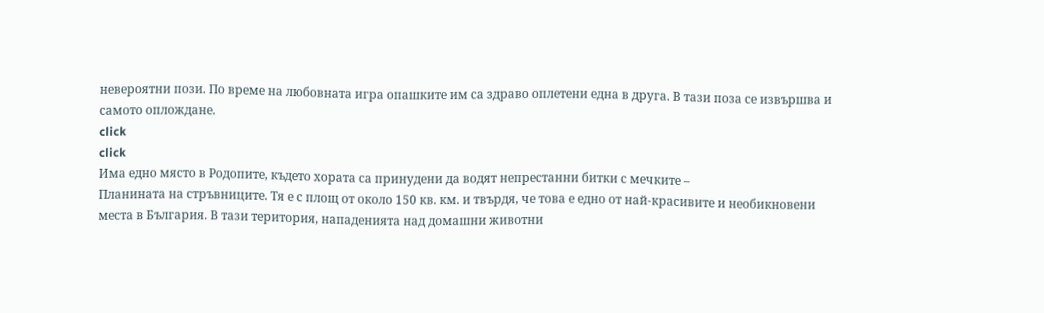невероятни пози. По време на любовната игра опашките им са здраво оплетени една в друга. В тази поза се извършва и самото оплождане.
click
click
Има едно място в Родопите, където хората са принудени да водят непрестанни битки с мечките –
Планината на стръвниците. Тя е с площ от около 150 кв. км. и твърдя, че това е едно от най-красивите и необикновени места в България. В тази територия, нападенията над домашни животни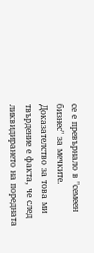се е превърнало в "семеен бизнес" за мечките. Доказателство за това ми твърдение е факта, че след ликвидирането на поредната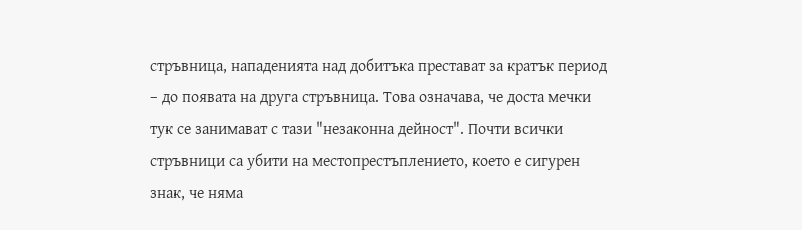стръвница, нападенията над добитъка престават за кратък период – до появата на друга стръвница. Това означава, че доста мечки тук се занимават с тази "незаконна дейност". Почти всички стръвници са убити на местопрестъплението, което е сигурен знак, че няма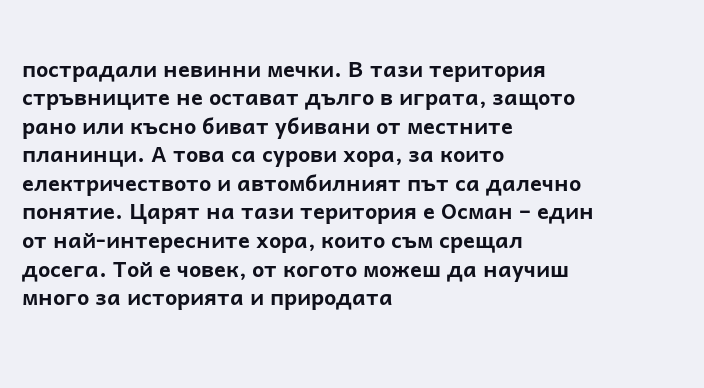пострадали невинни мечки. В тази територия стръвниците не остават дълго в играта, защото рано или късно биват убивани от местните планинци. А това са сурови хора, за които електричеството и автомбилният път са далечно понятие. Царят на тази територия е Осман – един от най-интересните хора, които съм срещал досега. Той е човек, от когото можеш да научиш много за историята и природата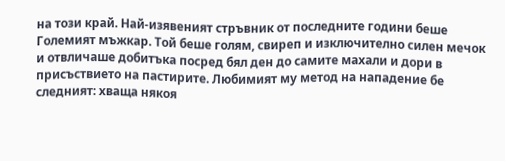на този край. Най-изявеният стръвник от последните години беше Големият мъжкар. Той беше голям, свиреп и изключително силен мечок и отвличаше добитъка посред бял ден до самите махали и дори в присъствието на пастирите. Любимият му метод на нападение бе следният: хваща някоя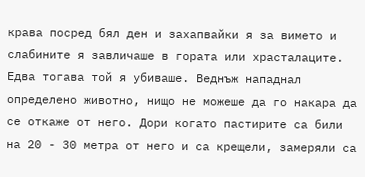крава посред бял ден и захапвайки я за вимето и слабините я завличаше в гората или храсталаците. Едва тогава той я убиваше. Веднъж нападнал определено животно, нищо не можеше да го накара да се откаже от него. Дори когато пастирите са били на 20 - 30 метра от него и са крещели, замеряли са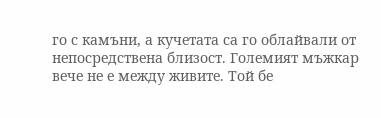го с камъни, а кучетата са го облайвали от непосредствена близост. Големият мъжкар вече не е между живите. Той бе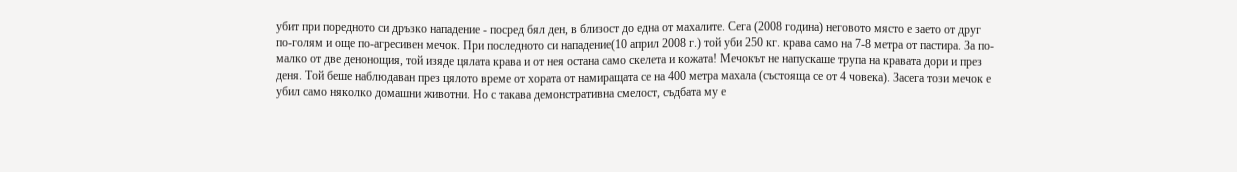убит при поредното си дръзко нападение - посред бял ден, в близост до една от махалите. Сега (2008 година) неговото място е заето от друг по-голям и още по-агресивен мечок. При последното си нападение(10 април 2008 г.) той уби 250 кг. крава само на 7-8 метра от пастира. За по-малко от две денонощия, той изяде цялата крава и от нея остана само скелета и кожата! Мечокът не напускаше трупа на кравата дори и през деня. Той беше наблюдаван през цялото време от хората от намиращата се на 400 метра махала (състояща се от 4 човека). Засега този мечок е убил само няколко домашни животни. Но с такава демонстративна смелост, съдбата му е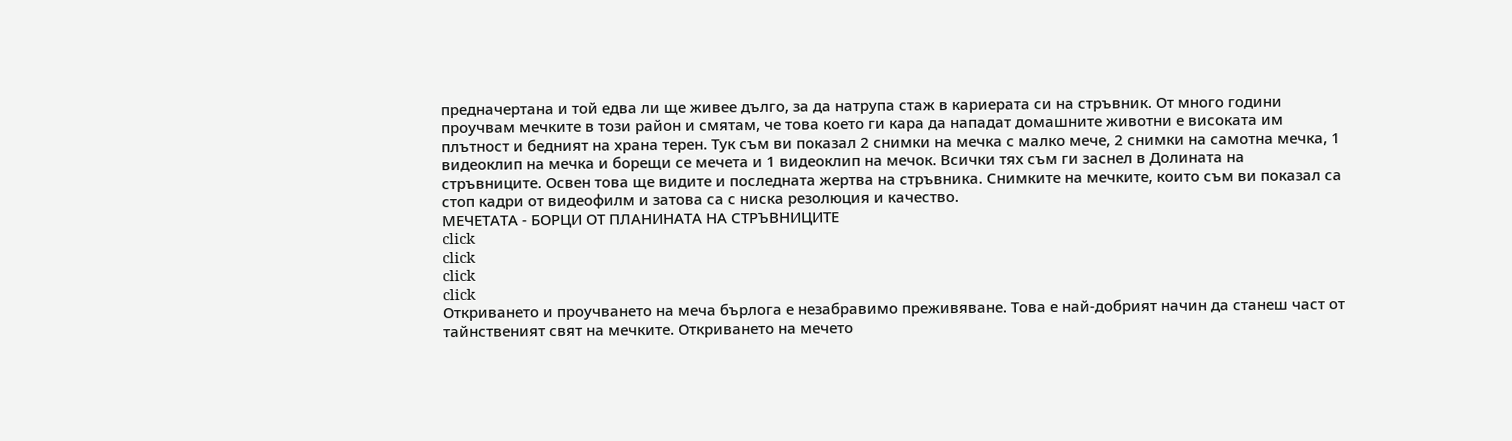предначертана и той едва ли ще живее дълго, за да натрупа стаж в кариерата си на стръвник. От много години проучвам мечките в този район и смятам, че това което ги кара да нападат домашните животни е високата им плътност и бедният на храна терен. Тук съм ви показал 2 снимки на мечка с малко мече, 2 снимки на самотна мечка, 1 видеоклип на мечка и борещи се мечета и 1 видеоклип на мечок. Всички тях съм ги заснел в Долината на стръвниците. Освен това ще видите и последната жертва на стръвника. Снимките на мечките, които съм ви показал са стоп кадри от видеофилм и затова са с ниска резолюция и качество.
МЕЧЕТАТА - БОРЦИ ОТ ПЛАНИНАТА НА СТРЪВНИЦИТЕ
click
click
click
click
Откриването и проучването на меча бърлога е незабравимо преживяване. Това е най-добрият начин да станеш част от тайнственият свят на мечките. Откриването на мечето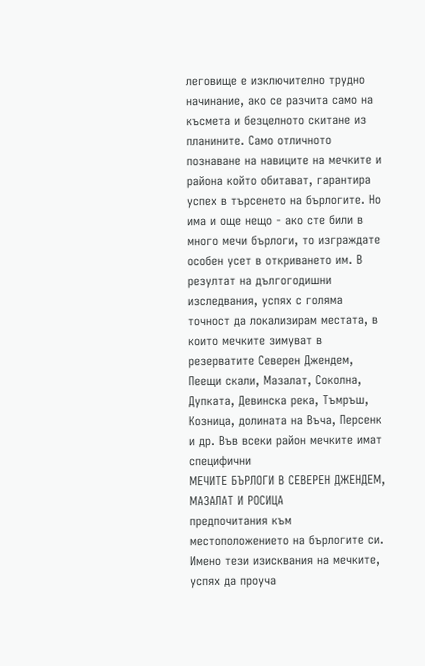леговище е изключително трудно начинание, ако се разчита само на късмета и безцелното скитане из планините. Само отличното познаване на навиците на мечките и района който обитават, гарантира успех в търсенето на бърлогите. Но има и още нещо - ако сте били в много мечи бърлоги, то изграждате особен усет в откриването им. В резултат на дългогодишни изследвания, успях с голяма точност да локализирам местата, в които мечките зимуват в резерватите Северен Джендем, Пеещи скали, Мазалат, Соколна, Дупката, Девинска река, Тъмръш, Козница, долината на Въча, Персенк и др. Във всеки район мечките имат специфични
МЕЧИТЕ БЪРЛОГИ В СЕВЕРЕН ДЖЕНДЕМ, МАЗАЛАТ И РОСИЦА
предпочитания към местоположението на бърлогите си. Имено тези изисквания на мечките, успях да проуча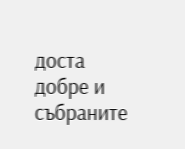доста добре и събраните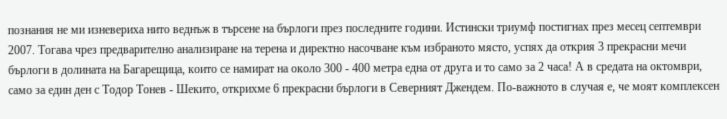познания не ми изневериха нито веднъж в търсене на бърлоги през последните години. Истински триумф постигнах през месец септември 2007. Тогава чрез предварително анализиране на терена и директно насочване към избраното място, успях да открия 3 прекрасни мечи бърлоги в долината на Багарещица, които се намират на около 300 - 400 метра една от друга и то само за 2 часа! А в средата на октомври, само за един ден с Тодор Тонев - Шекито, открихме 6 прекрасни бърлоги в Северният Джендем. По-важното в случая е, че моят комплексен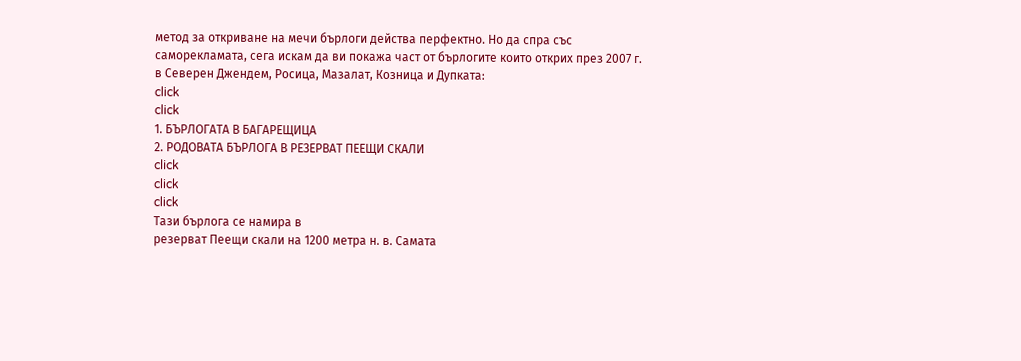метод за откриване на мечи бърлоги действа перфектно. Но да спра със саморекламата, сега искам да ви покажа част от бърлогите които открих през 2007 г. в Северен Джендем, Росица, Мазалат, Козница и Дупката:
click
click
1. БЪРЛОГАТА В БАГАРЕЩИЦА
2. РОДОВАТА БЪРЛОГА В РЕЗЕРВАТ ПЕЕЩИ СКАЛИ
click
click
click
Тази бърлога се намира в
резерват Пеещи скали на 1200 метра н. в. Самата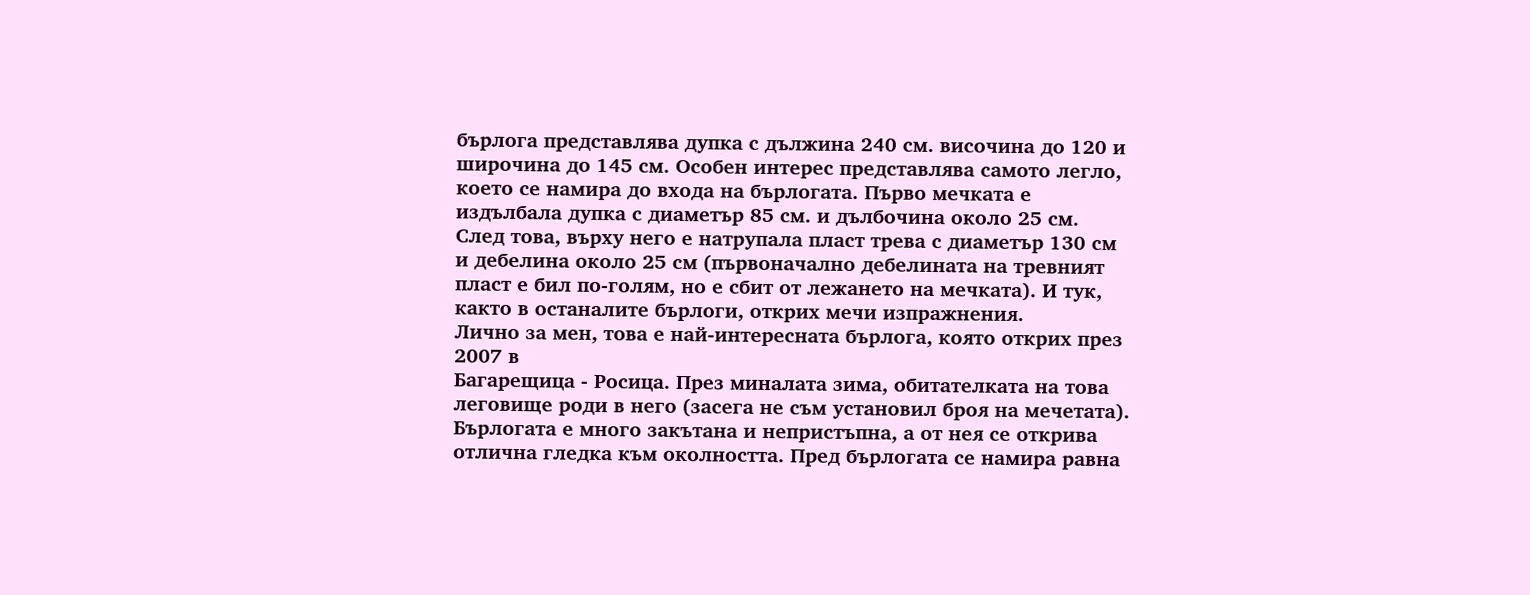бърлога представлява дупка с дължина 240 см. височина до 120 и широчина до 145 см. Особен интерес представлява самото легло, което се намира до входа на бърлогата. Първо мечката е издълбала дупка с диаметър 85 см. и дълбочина около 25 см. След това, върху него е натрупала пласт трева с диаметър 130 см и дебелина около 25 см (първоначално дебелината на тревният пласт е бил по-голям, но е сбит от лежането на мечката). И тук, както в останалите бърлоги, открих мечи изпражнения.
Лично за мен, това е най-интересната бърлога, която открих през 2007 в
Багарещица - Росица. През миналата зима, обитателката на това леговище роди в него (засега не съм установил броя на мечетата). Бърлогата е много закътана и непристъпна, а от нея се открива отлична гледка към околността. Пред бърлогата се намира равна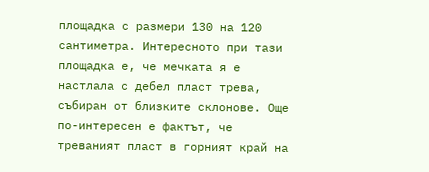площадка с размери 130 на 120 сантиметра. Интересното при тази площадка е, че мечката я е настлала с дебел пласт трева, събиран от близките склонове. Още по-интересен е фактът, че треваният пласт в горният край на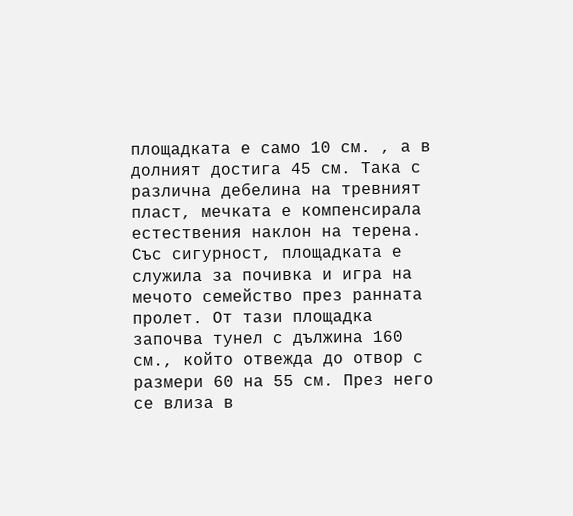площадката е само 10 см. , а в долният достига 45 см. Така с различна дебелина на тревният пласт, мечката е компенсирала естествения наклон на терена. Със сигурност, площадката е служила за почивка и игра на мечото семейство през ранната пролет. От тази площадка започва тунел с дължина 160 см., който отвежда до отвор с размери 60 на 55 см. През него се влиза в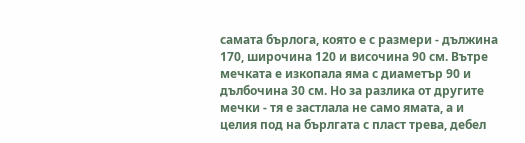самата бърлога, която е с размери - дължина 170, широчина 120 и височина 90 см. Вътре мечката е изкопала яма с диаметър 90 и дълбочина 30 см. Но за разлика от другите мечки - тя е застлала не само ямата, а и целия под на бърлгата с пласт трева, дебел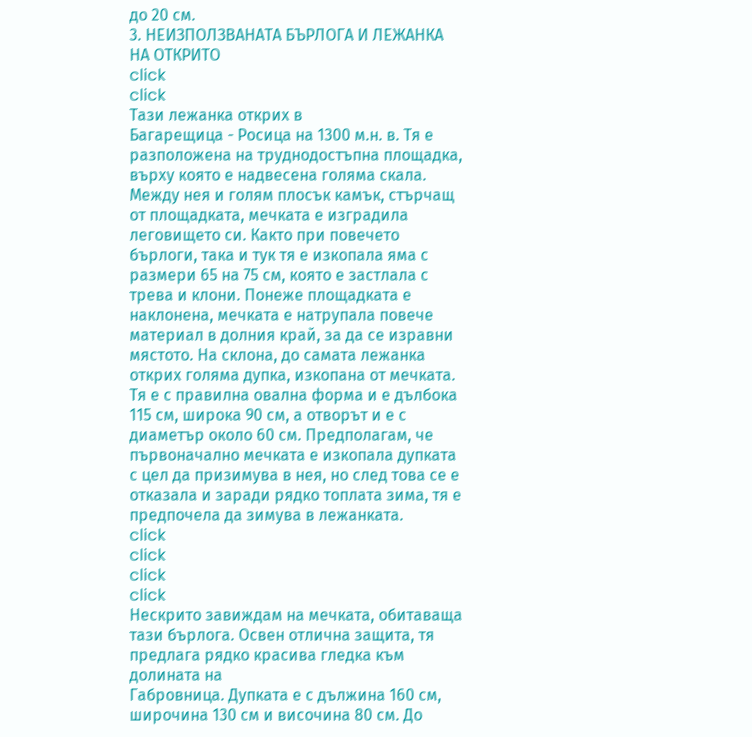до 20 см.
3. НЕИЗПОЛЗВАНАТА БЪРЛОГА И ЛЕЖАНКА НА ОТКРИТО
click
click
Тази лежанка открих в
Багарещица - Росица на 1300 м.н. в. Тя е разположена на труднодостъпна площадка, върху която е надвесена голяма скала. Между нея и голям плосък камък, стърчащ от площадката, мечката е изградила леговището си. Както при повечето бърлоги, така и тук тя е изкопала яма с размери 65 на 75 см, която е застлала с трева и клони. Понеже площадката е наклонена, мечката е натрупала повече материал в долния край, за да се изравни мястото. На склона, до самата лежанка открих голяма дупка, изкопана от мечката. Тя е с правилна овална форма и е дълбока 115 см, широка 90 см, а отворът и е с диаметър около 60 см. Предполагам, че първоначално мечката е изкопала дупката с цел да призимува в нея, но след това се е отказала и заради рядко топлата зима, тя е предпочела да зимува в лежанката.
click
click
click
click
Нескрито завиждам на мечката, обитаваща тази бърлога. Освен отлична защита, тя предлага рядко красива гледка към долината на
Габровница. Дупката е с дължина 160 см, широчина 130 см и височина 80 см. До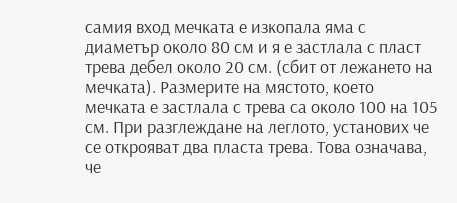самия вход мечката е изкопала яма с диаметър около 80 см и я е застлала с пласт трева дебел около 20 см. (сбит от лежането на мечката). Размерите на мястото, което мечката е застлала с трева са около 100 на 105 см. При разглеждане на леглото, установих че се открояват два пласта трева. Това означава, че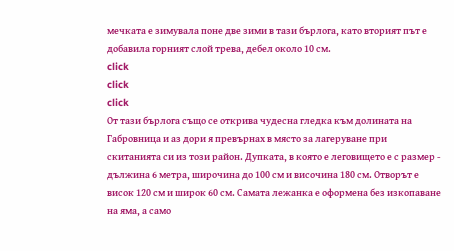мечката е зимувала поне две зими в тази бърлога, като вторият път е добавила горният слой трева, дебел около 10 см.
click
click
click
От тази бърлога също се открива чудесна гледка към долината на
Габровница и аз дори я превърнах в място за лагеруване при скитанията си из този район. Дупката, в която е леговището е с размер - дължина 6 метра, широчина до 100 см и височина 180 см. Отворът е висок 120 см и широк 60 см. Самата лежанка е оформена без изкопаване на яма, а само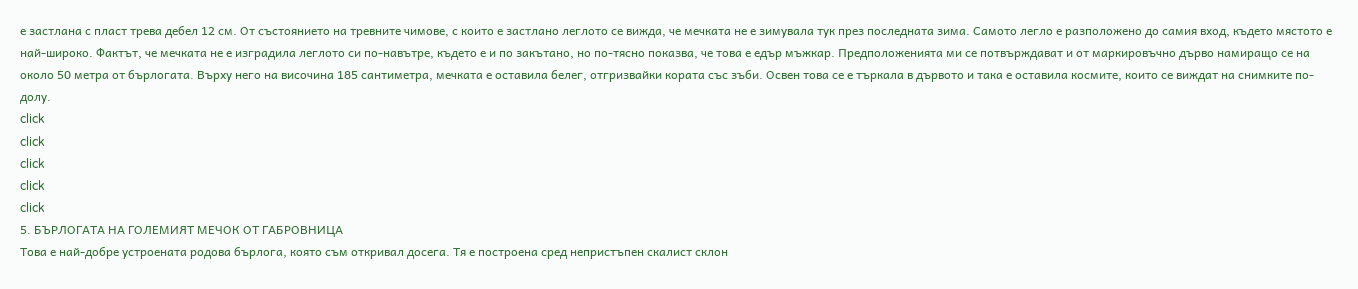е застлана с пласт трева дебел 12 см. От състоянието на тревните чимове, с които е застлано леглото се вижда, че мечката не е зимувала тук през последната зима. Самото легло е разположено до самия вход, където мястото е най-широко. Фактът, че мечката не е изградила леглото си по-навътре, където е и по закътано, но по-тясно показва, че това е едър мъжкар. Предположенията ми се потвърждават и от маркировъчно дърво намиращо се на около 50 метра от бърлогата. Върху него на височина 185 сантиметра, мечката е оставила белег, отгризвайки кората със зъби. Освен това се е търкала в дървото и така е оставила космите, които се виждат на снимките по-долу.
click
click
click
click
click
5. БЪРЛОГАТА НА ГОЛЕМИЯТ МЕЧОК ОТ ГАБРОВНИЦА
Това е най-добре устроената родова бърлога, която съм откривал досега. Тя е построена сред непристъпен скалист склон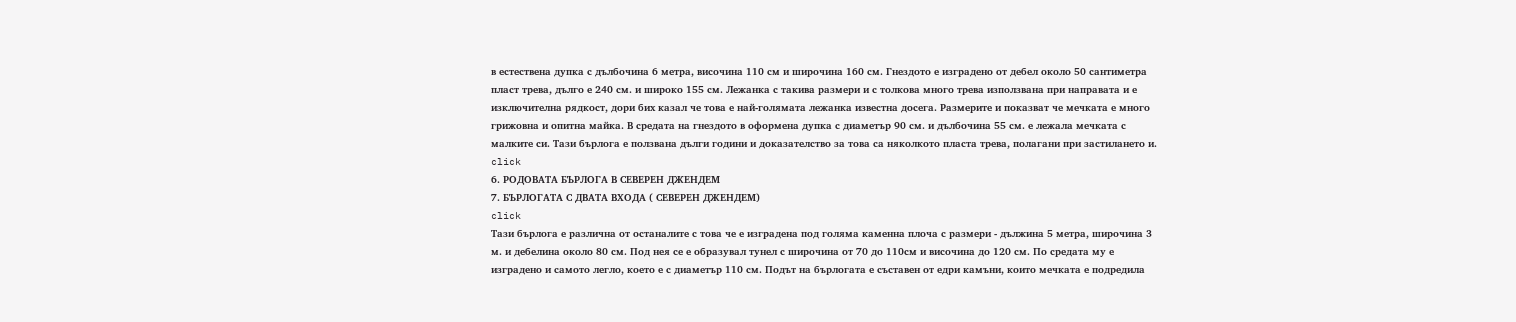в естествена дупка с дълбочина 6 метра, височина 110 см и широчина 160 см. Гнездото е изградено от дебел около 50 сантиметра пласт трева, дълго е 240 см. и широко 155 см. Лежанка с такива размери и с толкова много трева използвана при направата и е изключителна рядкост, дори бих казал че това е най-голямата лежанка известна досега. Размерите и показват че мечката е много грижовна и опитна майка. В средата на гнездото в оформена дупка с диаметър 90 см. и дълбочина 55 см. е лежала мечката с малките си. Тази бърлога е ползвана дълги години и доказателство за това са няколкото пласта трева, полагани при застилането и.
click
6. РОДОВАТА БЪРЛОГА В СЕВЕРЕН ДЖЕНДЕМ
7. БЪРЛОГАТА С ДВАТА ВХОДА ( СЕВЕРЕН ДЖЕНДЕМ)
click
Тази бърлога е различна от останалите с това че е изградена под голяма каменна плоча с размери - дължина 5 метра, широчина 3 м. и дебелина около 80 см. Под нея се е образувал тунел с широчина от 70 до 110см и височина до 120 см. По средата му е изградено и самото легло, което е с диаметър 110 см. Подът на бърлогата е съставен от едри камъни, които мечката е подредила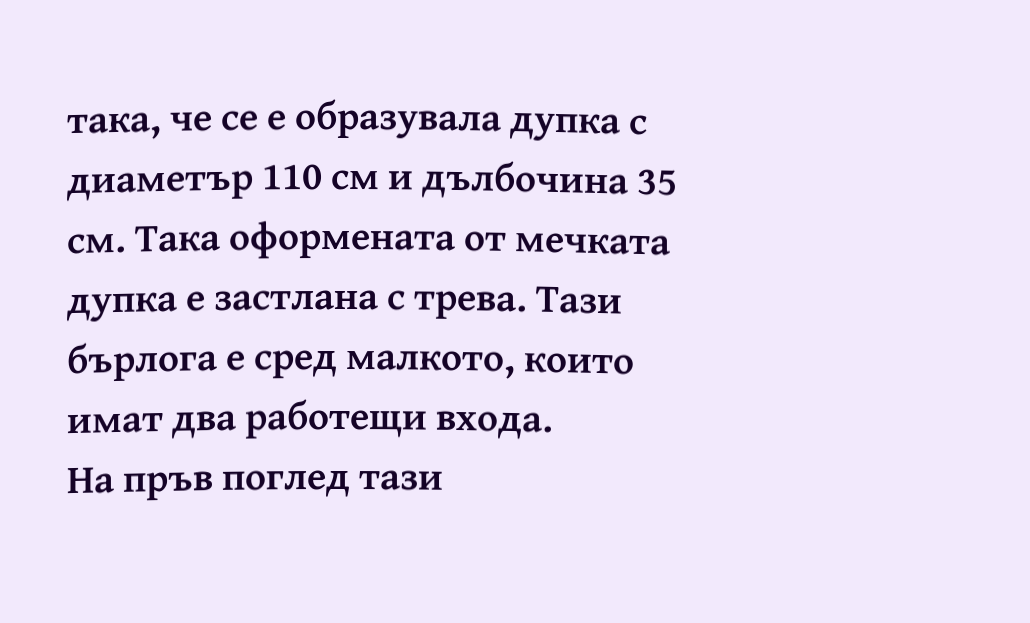така, че се е образувала дупка с диаметър 110 см и дълбочина 35 см. Така оформената от мечката дупка е застлана с трева. Тази бърлога е сред малкото, които имат два работещи входа.
На пръв поглед тази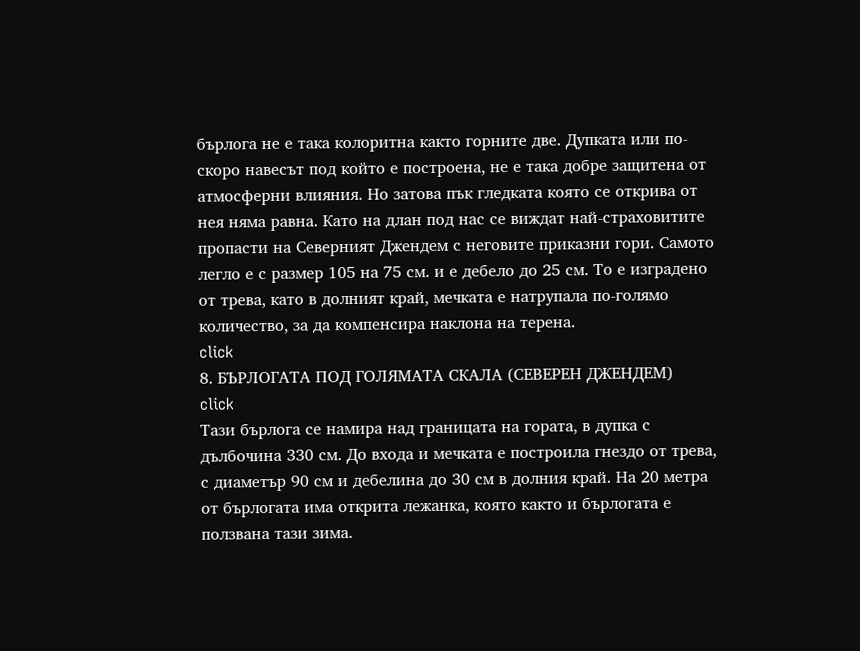бърлога не е така колоритна както горните две. Дупката или по-скоро навесът под който е построена, не е така добре защитена от атмосферни влияния. Но затова пък гледката която се открива от нея няма равна. Като на длан под нас се виждат най-страховитите пропасти на Северният Джендем с неговите приказни гори. Самото легло е с размер 105 на 75 см. и е дебело до 25 см. То е изградено от трева, като в долният край, мечката е натрупала по-голямо количество, за да компенсира наклона на терена.
click
8. БЪРЛОГАТА ПОД ГОЛЯМАТА СКАЛА (СЕВЕРЕН ДЖЕНДЕМ)
click
Тази бърлога се намира над границата на гората, в дупка с дълбочина 330 см. До входа и мечката е построила гнездо от трева, с диаметър 90 см и дебелина до 30 см в долния край. На 20 метра от бърлогата има открита лежанка, която както и бърлогата е ползвана тази зима.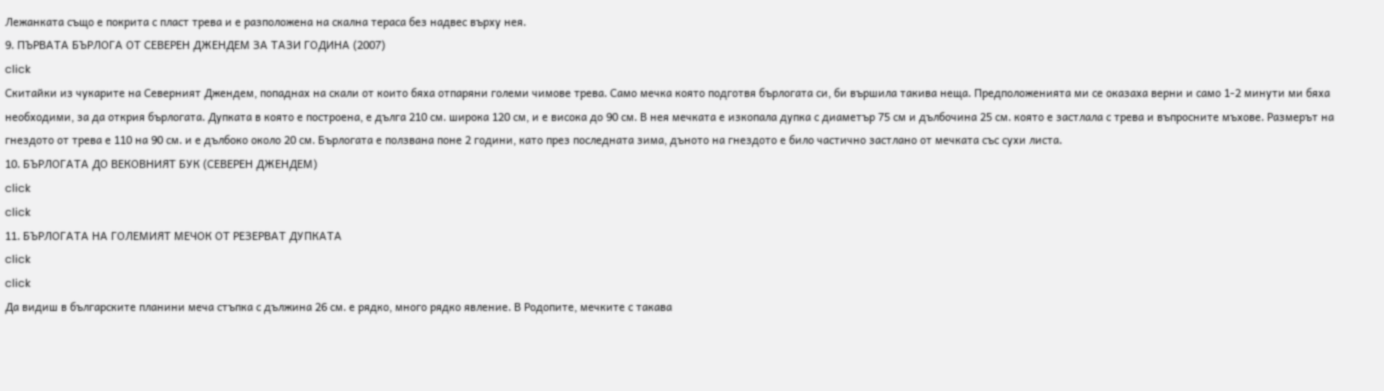Лежанката също е покрита с пласт трева и е разположена на скална тераса без надвес върху нея.
9. ПЪРВАТА БЪРЛОГА ОТ СЕВЕРЕН ДЖЕНДЕМ ЗА ТАЗИ ГОДИНА (2007)
click
Скитайки из чукарите на Северният Джендем, попаднах на скали от които бяха отпаряни големи чимове трева. Само мечка която подготвя бърлогата си, би вършила такива неща. Предположенията ми се оказаха верни и само 1-2 минути ми бяха необходими, за да открия бърлогата. Дупката в която е построена, е дълга 210 см. широка 120 см, и е висока до 90 см. В нея мечката е изкопала дупка с диаметър 75 см и дълбочина 25 см. която е застлала с трева и въпросните мъхове. Размерът на гнездото от трева е 110 на 90 см. и е дълбоко около 20 см. Бърлогата е ползвана поне 2 години, като през последната зима, дъното на гнездото е било частично застлано от мечката със сухи листа.
10. БЪРЛОГАТА ДО ВЕКОВНИЯТ БУК (СЕВЕРЕН ДЖЕНДЕМ)
click
click
11. БЪРЛОГАТА НА ГОЛЕМИЯТ МЕЧОК ОТ РЕЗЕРВАТ ДУПКАТА
click
click
Да видиш в българските планини меча стъпка с дължина 26 см. е рядко, много рядко явление. В Родопите, мечките с такава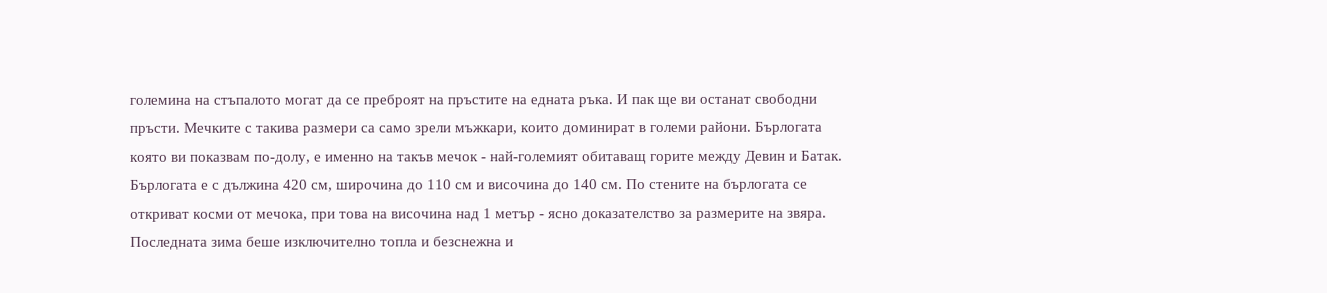големина на стъпалото могат да се преброят на пръстите на едната ръка. И пак ще ви останат свободни пръсти. Мечките с такива размери са само зрели мъжкари, които доминират в големи райони. Бърлогата която ви показвам по-долу, е именно на такъв мечок - най-големият обитаващ горите между Девин и Батак. Бърлогата е с дължина 420 см, широчина до 110 см и височина до 140 см. По стените на бърлогата се откриват косми от мечока, при това на височина над 1 метър - ясно доказателство за размерите на звяра. Последната зима беше изключително топла и безснежна и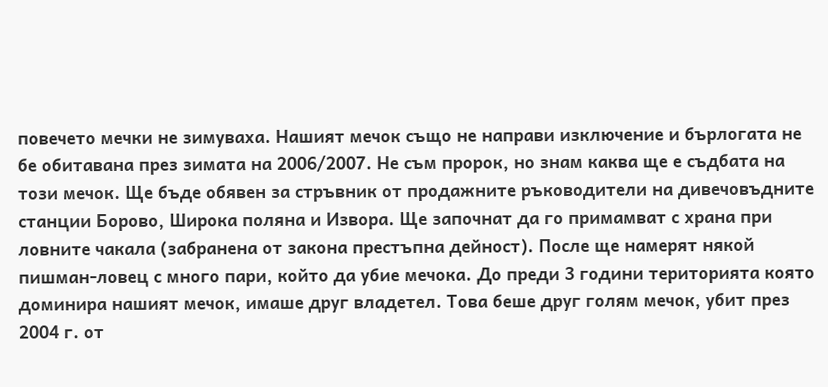повечето мечки не зимуваха. Нашият мечок също не направи изключение и бърлогата не бе обитавана през зимата на 2006/2007. Не съм пророк, но знам каква ще е съдбата на този мечок. Ще бъде обявен за стръвник от продажните ръководители на дивечовъдните станции Борово, Широка поляна и Извора. Ще започнат да го примамват с храна при ловните чакала (забранена от закона престъпна дейност). После ще намерят някой пишман-ловец с много пари, който да убие мечока. До преди 3 години територията която доминира нашият мечок, имаше друг владетел. Това беше друг голям мечок, убит през 2004 г. от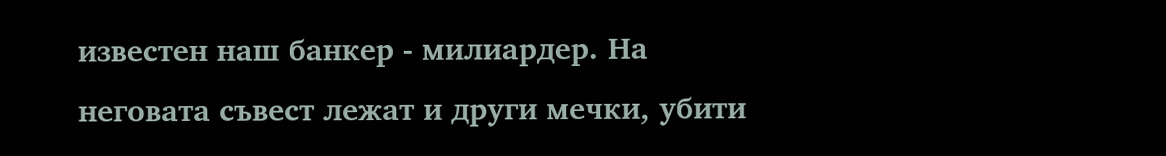известен наш банкер - милиардер. На неговата съвест лежат и други мечки, убити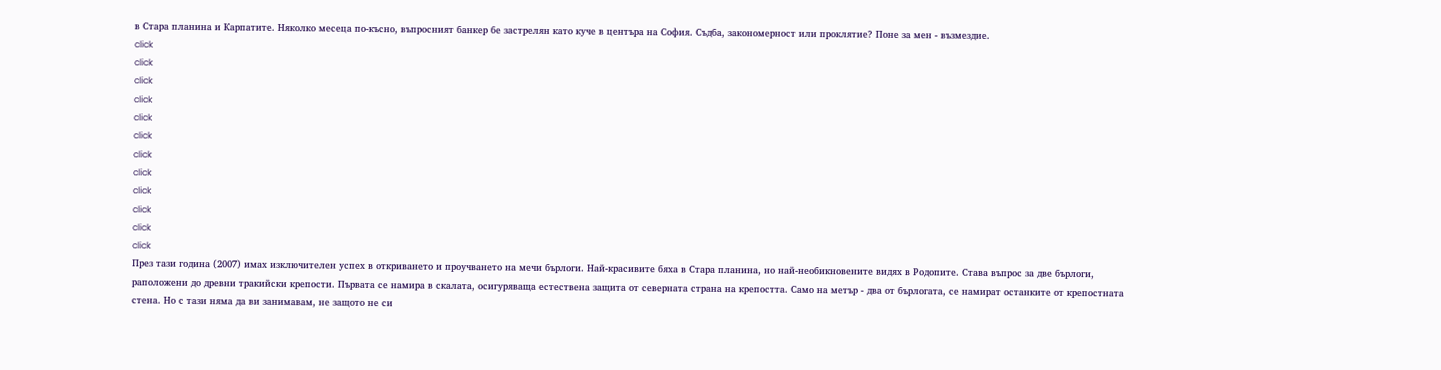в Стара планина и Карпатите. Няколко месеца по-късно, въпросният банкер бе застрелян като куче в центъра на София. Съдба, закономерност или проклятие? Поне за мен - възмездие.
click
click
click
click
click
click
click
click
click
click
click
click
През тази година (2007) имах изключителен успех в откриването и проучването на мечи бърлоги. Най-красивите бяха в Стара планина, но най-необикновените видях в Родопите. Става въпрос за две бърлоги, раположени до древни тракийски крепости. Първата се намира в скалата, осигуряваща естествена защита от северната страна на крепостта. Само на метър - два от бърлогата, се намират останките от крепостната стена. Но с тази няма да ви занимавам, не защото не си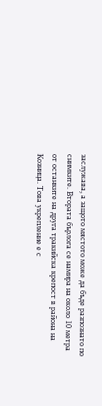заслужава, а защото мястото може да бъде разпознато по снимките. Втората бърлога се намира на около 10 метра от останките на друга тракийска крепост в района на Козница. Това укрепление е с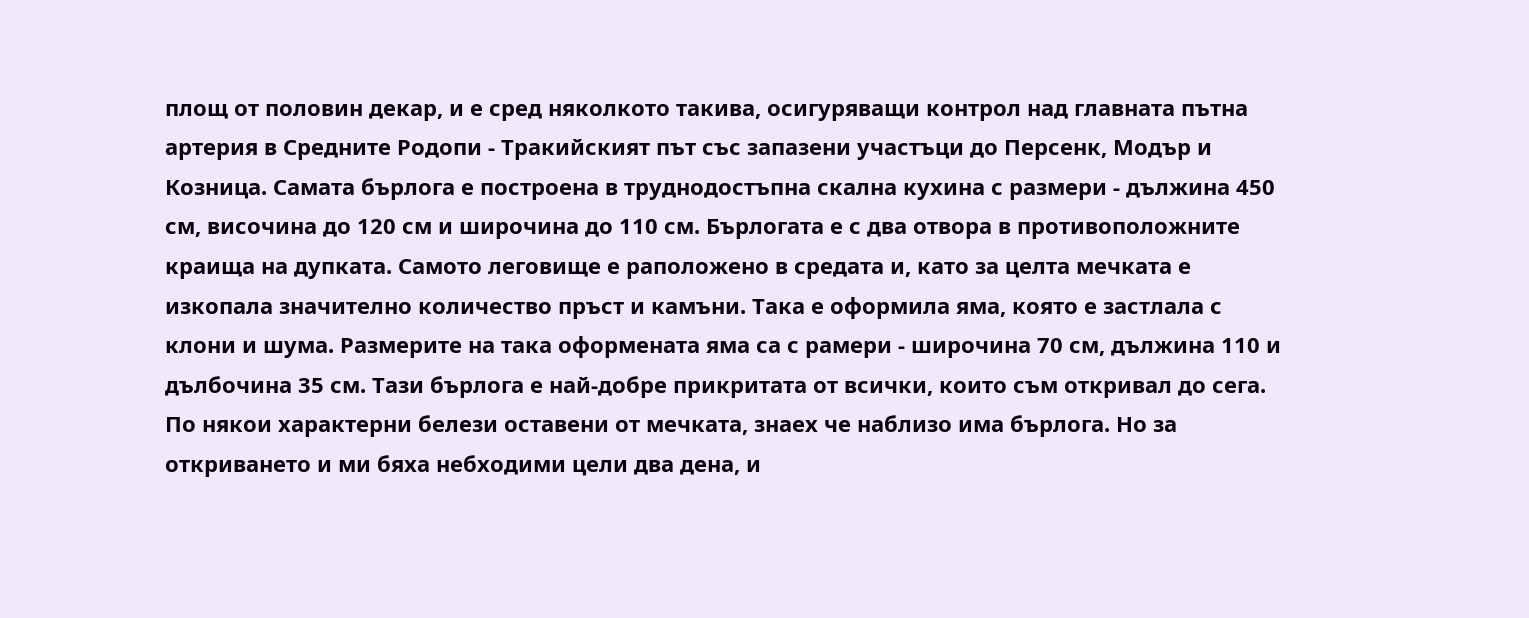площ от половин декар, и е сред няколкото такива, осигуряващи контрол над главната пътна артерия в Средните Родопи - Тракийският път със запазени участъци до Персенк, Модър и Козница. Самата бърлога е построена в труднодостъпна скална кухина с размери - дължина 450 см, височина до 120 см и широчина до 110 см. Бърлогата е с два отвора в противоположните краища на дупката. Самото леговище е раположено в средата и, като за целта мечката е изкопала значително количество пръст и камъни. Така е оформила яма, която е застлала с клони и шума. Размерите на така оформената яма са с рамери - широчина 70 см, дължина 110 и дълбочина 35 см. Тази бърлога е най-добре прикритата от всички, които съм откривал до сега. По някои характерни белези оставени от мечката, знаех че наблизо има бърлога. Но за откриването и ми бяха небходими цели два дена, и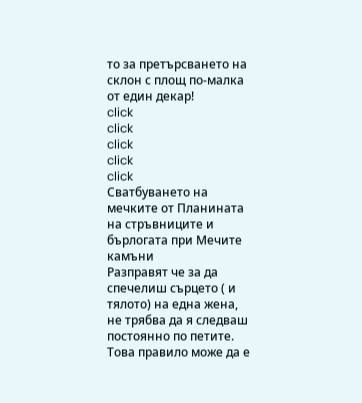то за претърсването на склон с площ по-малка от един декар!
click
click
click
click
click
Сватбуването на мечките от Планината на стръвниците и бърлогата при Мечите камъни
Разправят че за да спечелиш сърцето ( и тялото) на една жена, не трябва да я следваш постоянно по петите. Това правило може да е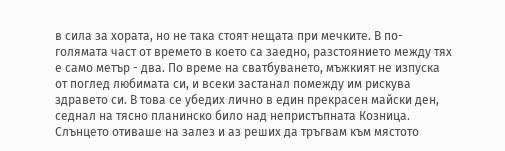в сила за хората, но не така стоят нещата при мечките. В по-голямата част от времето в което са заедно, разстоянието между тях е само метър - два. По време на сватбуването, мъжкият не изпуска от поглед любимата си, и всеки застанал помежду им рискува здравето си. В това се убедих лично в един прекрасен майски ден, седнал на тясно планинско било над непристъпната Козница. Слънцето отиваше на залез и аз реших да тръгвам към мястото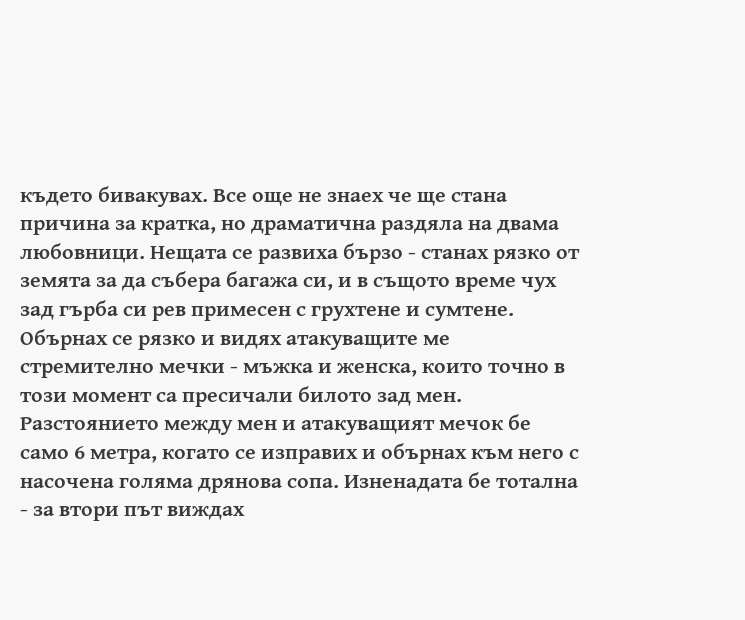където бивакувах. Все още не знаех че ще стана причина за кратка, но драматична раздяла на двама любовници. Нещата се развиха бързо - станах рязко от земята за да събера багажа си, и в същото време чух зад гърба си рев примесен с грухтене и сумтене. Обърнах се рязко и видях атакуващите ме стремително мечки - мъжка и женска, които точно в този момент са пресичали билото зад мен. Разстоянието между мен и атакуващият мечок бе само 6 метра, когато се изправих и обърнах към него с насочена голяма дрянова сопа. Изненадата бе тотална - за втори път виждах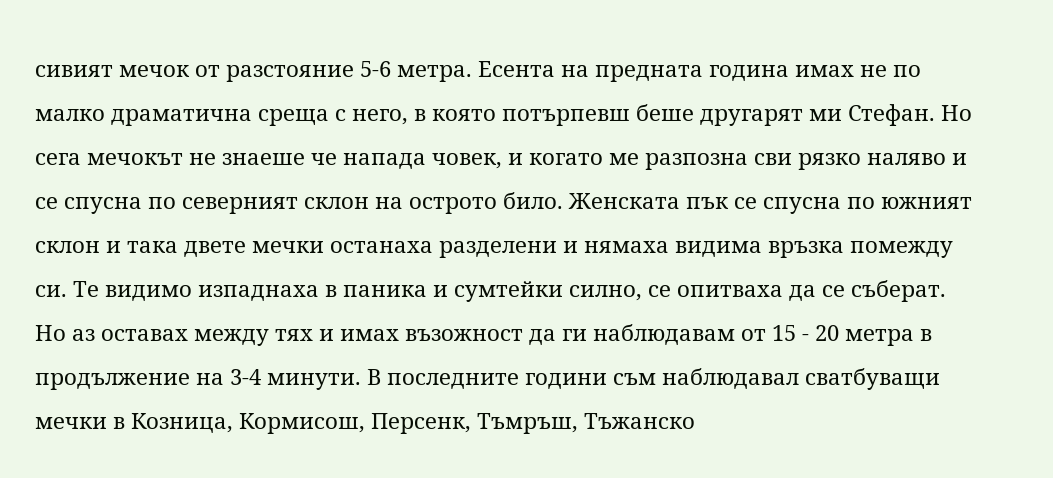сивият мечок от разстояние 5-6 метра. Есента на предната година имах не по малко драматична среща с него, в която потърпевш беше другарят ми Стефан. Но сега мечокът не знаеше че напада човек, и когато ме разпозна сви рязко наляво и се спусна по северният склон на острото било. Женската пък се спусна по южният склон и така двете мечки останаха разделени и нямаха видима връзка помежду си. Те видимо изпаднаха в паника и сумтейки силно, се опитваха да се съберат. Но аз оставах между тях и имах възожност да ги наблюдавам от 15 - 20 метра в продължение на 3-4 минути. В последните години съм наблюдавал сватбуващи мечки в Козница, Кормисош, Персенк, Тъмръш, Тъжанско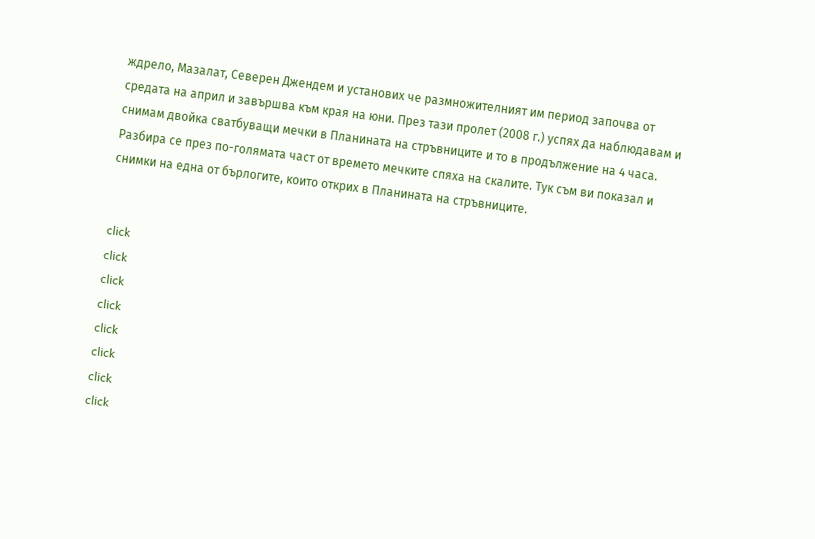ждрело, Мазалат, Северен Джендем и установих че размножителният им период започва от средата на април и завършва към края на юни. През тази пролет (2008 г.) успях да наблюдавам и снимам двойка сватбуващи мечки в Планината на стръвниците и то в продължение на 4 часа. Разбира се през по-голямата част от времето мечките спяха на скалите. Тук съм ви показал и снимки на една от бърлогите, които открих в Планината на стръвниците.


click
click
click
click
click
click
click
click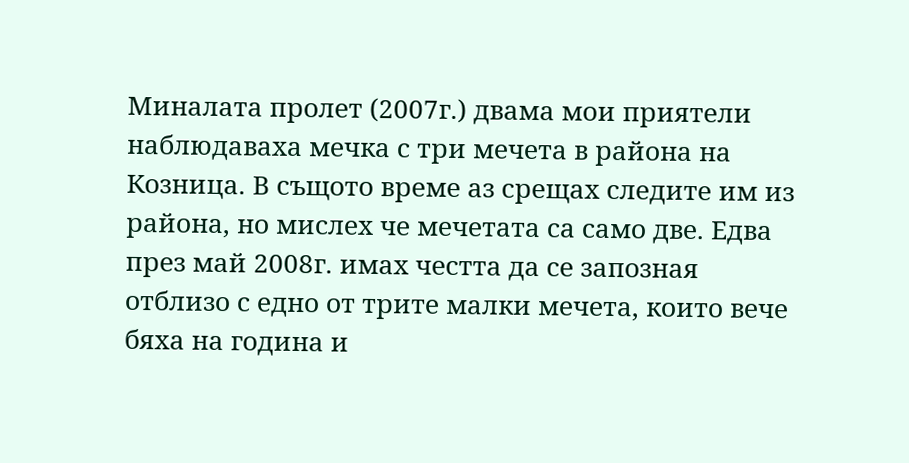Миналата пролет (2007г.) двама мои приятели наблюдаваха мечка с три мечета в района на Козница. В същото време аз срещах следите им из района, но мислех че мечетата са само две. Едва през май 2008г. имах честта да се запозная отблизо с едно от трите малки мечета, които вече бяха на година и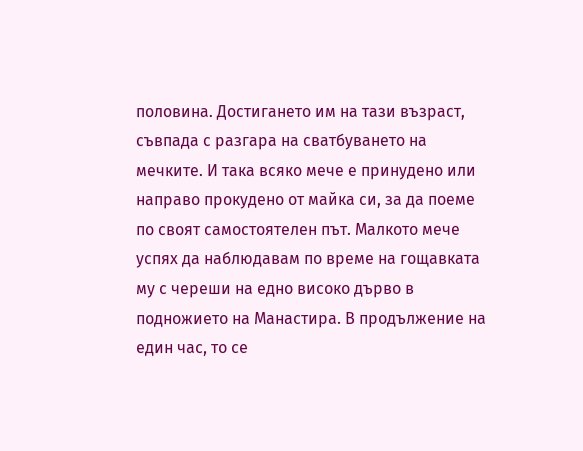половина. Достигането им на тази възраст, съвпада с разгара на сватбуването на мечките. И така всяко мече е принудено или направо прокудено от майка си, за да поеме по своят самостоятелен път. Малкото мече успях да наблюдавам по време на гощавката му с череши на едно високо дърво в подножието на Манастира. В продължение на един час, то се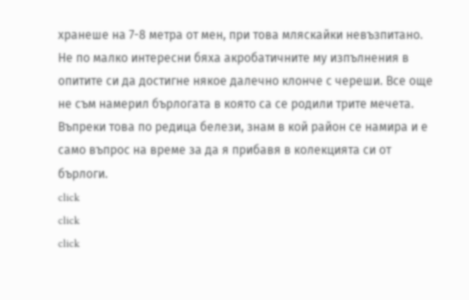хранеше на 7-8 метра от мен, при това мляскайки невъзпитано. Не по малко интересни бяха акробатичните му изпълнения в опитите си да достигне някое далечно клонче с череши. Все още не съм намерил бърлогата в която са се родили трите мечета. Въпреки това по редица белези, знам в кой район се намира и е само въпрос на време за да я прибавя в колекцията си от бърлоги.
click
click
click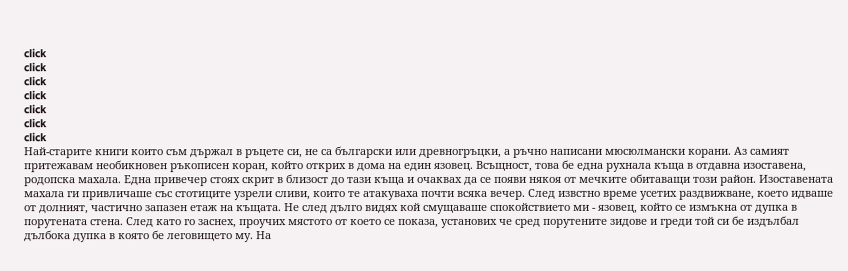click
click
click
click
click
click
click
Най-старите книги които съм държал в ръцете си, не са български или древногръцки, а ръчно написани мюсюлмански корани. Аз самият притежавам необикновен ръкописен коран, който открих в дома на един язовец. Всъщност, това бе една рухнала къща в отдавна изоставена, родопска махала. Една привечер стоях скрит в близост до тази къща и очаквах да се появи някоя от мечките обитаващи този район. Изоставената махала ги привличаше със стотиците узрели сливи, които те атакуваха почти всяка вечер. След извстно време усетих раздвижване, което идваше от долният, частично запазен етаж на къщата. Не след дълго видях кой смущаваше спокойствието ми - язовец, който се измъкна от дупка в порутената стена. След като го заснех, проучих мястото от което се показа, установих че сред порутените зидове и греди той си бе издълбал дълбока дупка в която бе леговището му. На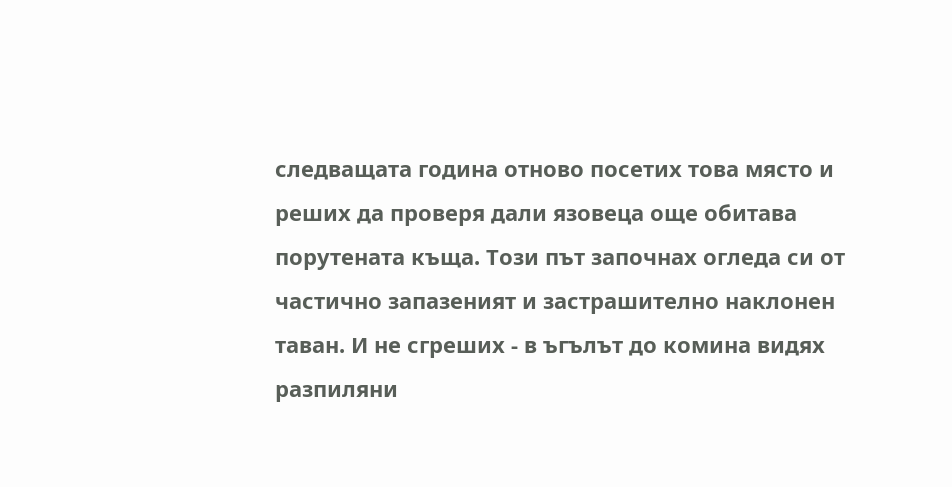следващата година отново посетих това място и реших да проверя дали язовеца още обитава порутената къща. Този път започнах огледа си от частично запазеният и застрашително наклонен таван. И не сгреших - в ъгълът до комина видях разпиляни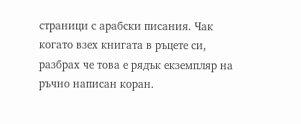страници с арабски писания. Чак когато взех книгата в ръцете си, разбрах че това е рядък екземпляр на ръчно написан коран.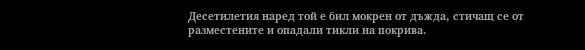Десетилетия наред той е бил мокрен от дъжда, стичащ се от разместените и опадали тикли на покрива.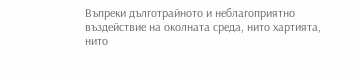Въпреки дълготрайното и неблагоприятно въздействие на околната среда, нито хартията, нито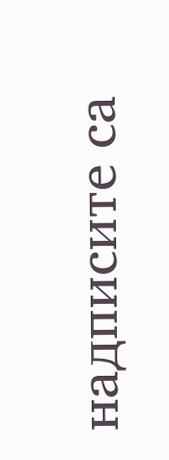надписите са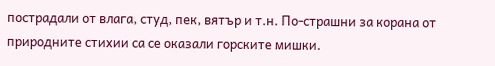пострадали от влага, студ, пек, вятър и т.н. По-страшни за корана от природните стихии са се оказали горските мишки.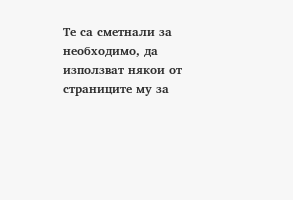Те са сметнали за необходимо, да използват някои от страниците му за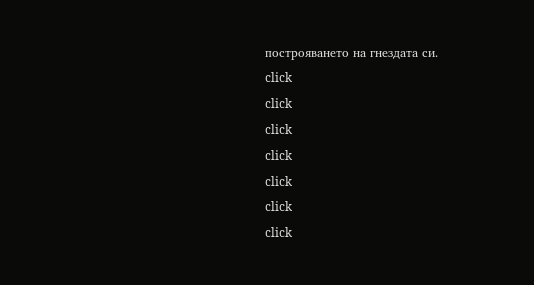построяването на гнездата си.
click
click
click
click
click
click
click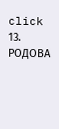click
13. РОДОВА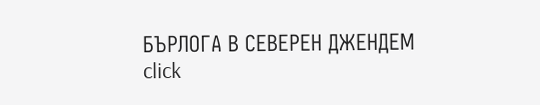БЪРЛОГА В СЕВЕРЕН ДЖЕНДЕМ
click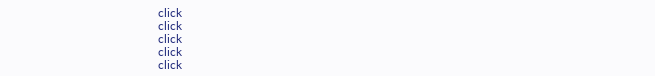click
click
click
click
click